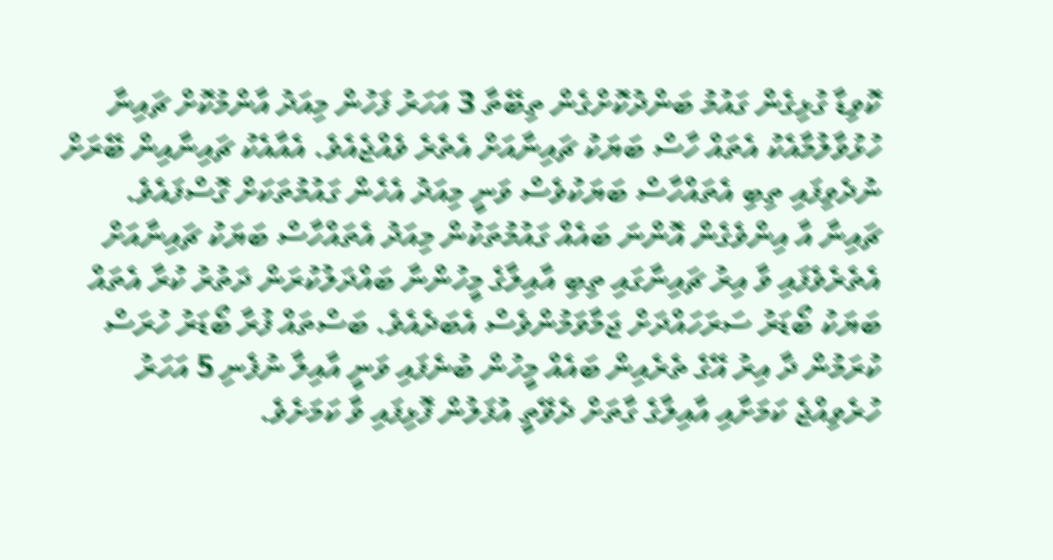ކޮވިޑާ ގުޅިގެން ގައުމު ބަންދުކޮށްގެން ތިބޭތާ 3 އަހަރު ފަހުން މިއަދު އާންމުކޮށް ޗައިނާ ހުޅުވާލުމާއެކު އެތައް ހާސް ބަޔަކު ޗައިނާއަށް އެތެރެ ވެއްޖެއެވެ. އެއާއެކު ޗައިނާއިން ބޭރަށް ނުދެވިފައި ތިބި އެތައްހާސް ބަޔަކުވެސް ވަނީ މިއަދު އެހެން ގައުމުތަކަށް ގޮސްފައެވެ.
ޗައިނާ އާ އިންވެގެން އޮންނަ ބައެއް ގައުމުތަކުން މިއަދު އެތައްހާސް ބަޔަކު ޗައިނާއަށް އެތެރެވެފައި ވާ އިރު ޗައިނާގައި ތިބި އާއިލާގެ މީހުންނާ ބައްދަލުކުރަން ދަތުރު ކުރާ އެތައް ބަޔަކު ބޯޑަރު ސަރަހައްދަށް ޖަމާވަމުންވެސް އެބަދެއެވެ. ބަސްތައް ފުރާ ބޯޑަރު ހުރަސް ކުރަމުން ދާ އިރު އޭގެ ތެރެއިން ބައެއް މީހުން ބުނެފައި ވަނީ އާއިލާ ނުފެނި 5 އަހަރު ހުރެވިއްޖެ ކަމަށާއި އާއިލާގެ ގާތަށް ދެވޭތީ އުފަލުން ފޮޅިފައި ވާ ކަމަށެވެ.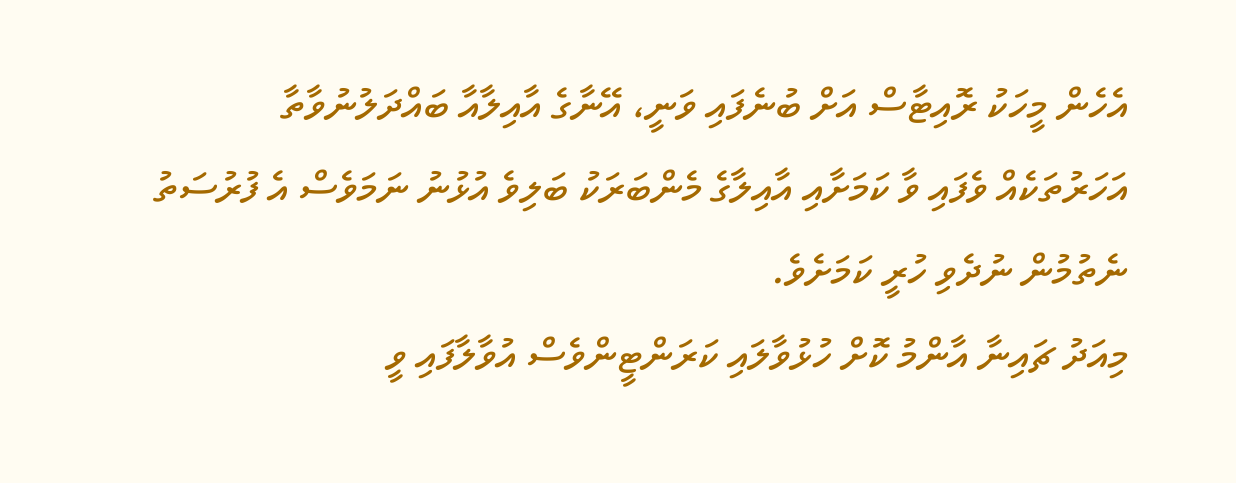އެހެން މީހަކު ރޮއިޓާސް އަށް ބުނެފައި ވަނީ، އޭނާގެ އާއިލާއާ ބައްދަލުނުވާތާ އަހަރުތަކެއް ވެފައި ވާ ކަމަށާއި އާއިލާގެ މެންބަރަކު ބަލިވެ އުޅުނު ނަމަވެސް އެ ފުރުސަތު ނެތުމުން ނުދެވި ހުރީ ކަމަށެވެ.
މިއަދު ޗައިނާ އާންމު ކޮށް ހުޅުވާލައި ކަރަންޓީންވެސް އުވާލާފައި ވީ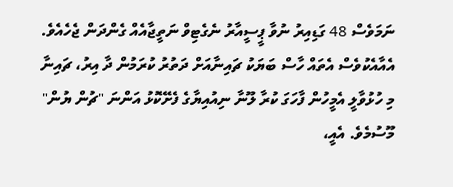ނަމަވެސް 48 ގަޑިއިރު ނުވާ ޕީސީއާރު ނެގެޓިވް ނަތީޖާއެއް ގެންދަން ޖެހެއެވެ.
އެއާއެކުވެސް އެތައް ހާސް ބަޔަކު ޗައިނާއަށް ދަތުރު ކުރަމުން ދާ އިރު، ޗައިނާ މި ހުޅުވާލީ އެމީހުން ފާހަގަ ކުރާ ލޫނާ ނިއުއިޔާގެ ފެށޭކޮޅު އަންނަ "ޗުން ޔުން" މޫސުމެވެ. އެއީ،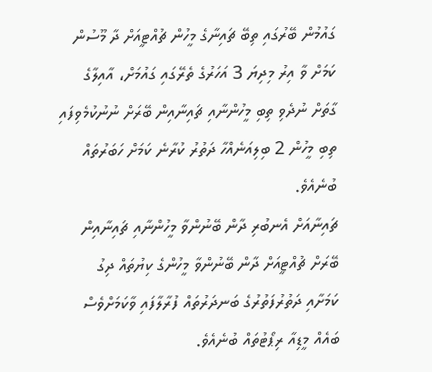ގައުމުން ބޭރުގައި ތިބޭ ޗައިނާގެ މީހުން ޗުއްޓީއަށް ދާ މޫސުން ކަމަށް ވާ އިރު މިދިޔަ 3 އަހަރުގެ ތެރޭގައި ގައުމަށް، އާއިލާގެ ގާތަށް ނުދެވި ތިބި މީހުންނާއި ޗައިނާއިން ބޭރަށް ނުނުކުމެވިފައި ތިބި މީހުން 2 ބިލިއަނެއްހާ ދަތުރު ކުރާނެ ކަމަށް ހަބަރުތައް ބުނެއެވެ.
ޗައިނާއަށް އެނބުރި ދާން ބޭނުންވާ މީހުންނާއި ޗައިނާއިން ބޭރަށް ޗުއްޓީއަށް ދާން ބޭނުންވާ މީހުންގެ ކިޔުތައް ދިގު ކަމަށާއި ދަތުރުފަތުރުގެ ބަނދަރުތައް ފުރާލާފައި ވާކަމަށްވެސް ބައެއް މީޑިއާ ރިޕޯޓުތައް ބުނެއެވެ.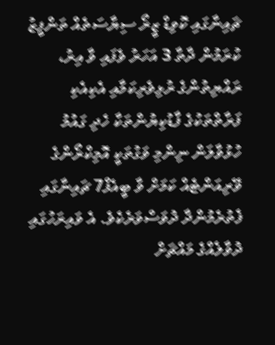ޗައިނާގައި ކޮވިޑް ޒީރޯ ސިޔާސަތެއް ތަންފީޒު ކުރަމުން ދާތާ 3 އަހަރު ވެފައި ވާ އިރު، ރައްޔިތުންގެ ރުޅިވެރިކަމާއި އެކިއެކި ފަރާތްތަކުގެ ފާޑުކިޔުންތަކާ ހެދި ގައުމު ހުޅުވާލަން ނިންމި ވަގުތަކީ އޮމިކްރޯންގެ ވޭރިއަންޓެއް ކަމަށް ވާ ބީއެފް7 ޗައިނާގައި ފެތުރެމުންދާ ދުވަސްވަރެކެވެ. އެ ވައިރަހުގައި ދުވާލެއްގެ މައްޗަށް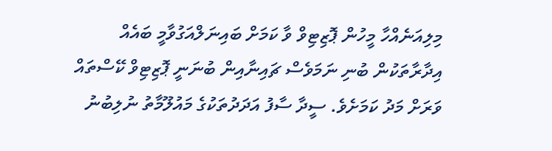މިލިއަނެއްހާ މީހުން ޕޮޒިޓިވް ވާ ކަމަށް ބައިނަލްއަގުވާމީ ބައެއް އިދާރާތަކުން ބުނި ނަމަވެސް ޗައިނާއިން ބުނަނީ ޕޮޒިޓިވް ކޭސްތައް ވަރަށް މަދު ކަމަށެވެ. ސީދާ ސާފު އަދަދުތަކުގެ މައުލޫމާތު ނުލިބުނު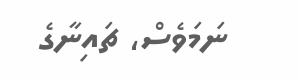ނަމަވެސް، ޗައިނާގެ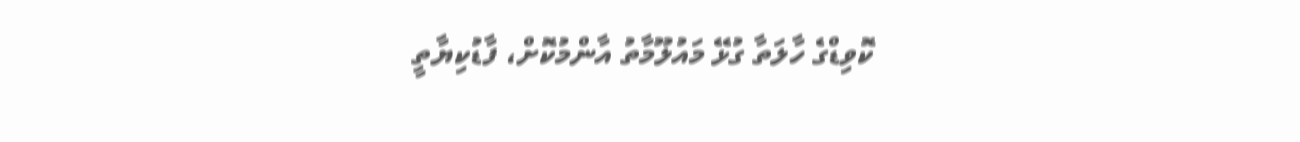ކޮވިޑްގެ ހާލަތާ ގުޅޭ މައުލޫމާތު އާންމުކޮށް، ފާޑުކިޔާތީ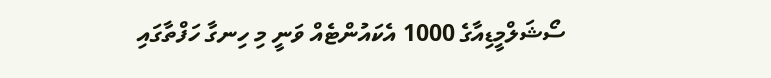ސޯޝަލްމީޑިއާގެ 1000 އެކައުންޓެއް ވަނީ މި ހިނގާ ހަފްތާގައި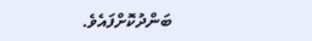ބަންދުކޮށްފައެވެ.